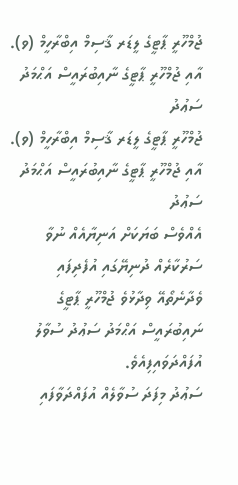ޖުމްހޫރީ ޕާޓީގެ ލީޑަރ ޤާސިމް އިބްރާހީމް (ވ). އާއި ޖުމްހޫރީ ޕާޓީގެ ނާއިބުރައީސް އަޙްމަދު ސަޢުދު
ޖުމްހޫރީ ޕާޓީގެ ލީޑަރ ޤާސިމް އިބްރާހީމް (ވ). އާއި ޖުމްހޫރީ ޕާޓީގެ ނާއިބުރައީސް އަޙްމަދު ސަޢުދު
އެއްވެސް ބަޔަކަށް އަނިޔާއެއް ނުވާ ސަރުކާރެއް ދުނިޔޭގައި އުފެދިފައި ވެދާނެތޯއޭ ވިދާޅުވެ ޖުމްހޫރީ ޕާޓީގެ ނައިބުރައީސް އަޙްމަދު ސަޢުދު ސުވާލު އުފައްދަވައިފިއެވެ.
ސަޢުދު މިފަދަ ސުވާލެއް އުފައްދަވާފައި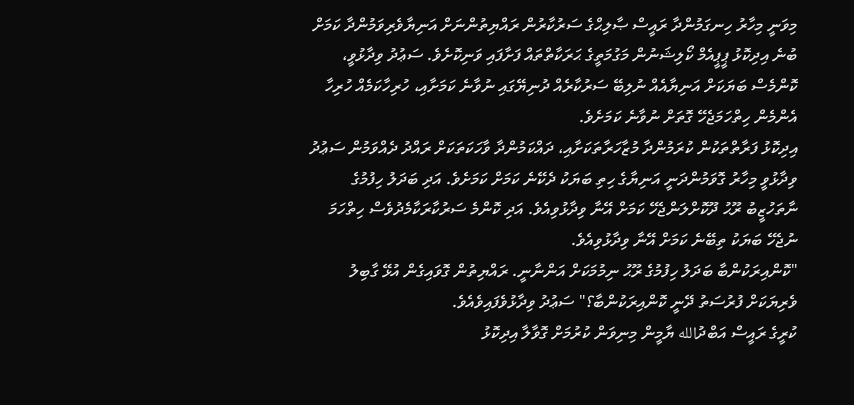މިވަނީ މިހާރު ހިނގަމުންދާ ރައީސް ޞާލިޙްގެ ސަރުކާރުން ރައްޔިތުންނަށް އަނިޔާވެރިވަމުންދާ ކަމަށް ބުނެ އިދިކޮޅު ޕީޕީއެމް ކޯލިޝަނުން މަގުމަތީގެ ޙަރަކާތްތައް ފަށާފައި ވަނިކޮށެވެ. ސަޢުދު ވިދާޅުވީ، ކޮންމެސް ބަޔަކަށް އަނިޔާއެއް ނުލިބޭ ސަރުކާރެއް ދުނިޔޭގައި ނުވާނެ ކަމަށާއި، ހުރިހާކަމެއް ހުރިހާ އެންމެން ހިތްހަމަޖެހޭ ގޮތަށް ނުވާނެ ކަމަށެވެ.
އިދިކޮޅު ފަރާތްތަކުން ކުރަމުންދާ މުޒާހަރާތަކަށާއި، ދައްކަމުންދާ ވާހަކަތަކަށް ރައްދު ދެއްވަމުން ސަޢުދު ވިދާޅުވީ މިހާރު ގޮވަމުންދަނީ އަނިޔާގެ ހިތި ބަޔަކު ދެކޭނެ ކަމަށް ކަމަށެވެ. އަދި ބަދަލު ހިފުމުގެ ނާތަހުޒީބު ރޫޙު ދޫކޮށްލަންޖެހޭ ކަމަށް އޭނާ ވިދާޅުވިއެވެ. އަދި ކޮންމެ ސަރުކާރަކާމެދުވެސް ހިތްހަމަ ނުޖެހޭ ބަޔަކު ތިބޭނެ ކަމަށް އޭނާ ވިދާޅުވިއެވެ.
"ކޮންއިރަކުންބާ ބަދަލު ހިފުމުގެ ރޫޙު ނިމުމަކަށް އަންނާނީ. ރައްޔިތުން ގޮވައިގެން އުޅޭ ގާބިލު ވެރިޔަކަށް ފުރުސަތު ދޭނީ ކޮންއިރަކުންބާ؟" ސަޢުދު ވިދާޅުވެފައިވެއެވެ.
ކުރީގެ ރައީސް އަބްދުالله ޔާމީން މިނިވަން ކުރުމަށް ގޮވާލާ އިދިކޮޅު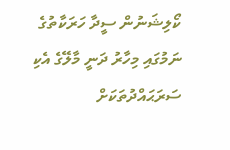ކޯލިޝަނުން ސީދާ ހަރަކާތުގެ ނަމުގައި މިހާރު ދަނީ މާލޭގެ އެކި ސަރަޙައްދުތަކަށް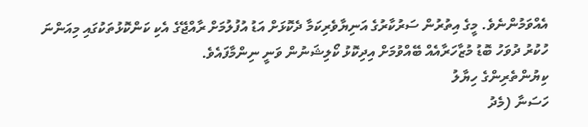އެއްވަމުންނެވެ. މީގެ އިތުރުން ސަރުކާރުގެ އަނިޔާވެރިކަމާ ދެކޮޅަށް އަޑު އުފުލުމަށް ރާއްޖޭގެ އެކި ކަންކޮޅުތަކުގައި މިއަންނަ ހުކުރު ދުވަހު ބޮޑު މުޒާހަރާއެއް ބޭއްވުމަށް އިދިކޮޅު ކޯލިޝަނުން ވަނީ ނިންމާފައެވެ.
ކިޔުންތެރިންގެ ހިޔާލު
ހަސަނާ (މެދު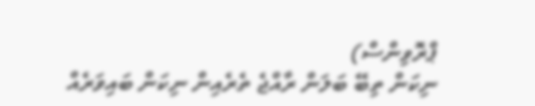ޕްރޮވިންސް)
ނިކަން ތިބޭ ބަލަން ރާއްޖެ ތެރެއިން ނިކަން ބައިވަރެއް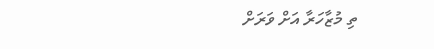ތި މުޒާހަރާ އަށް ވަރަށް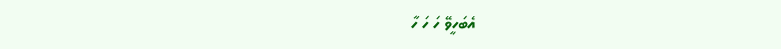އެބަހީވޭ ހަ ހަ ހާ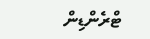ޓްރެންޑިން